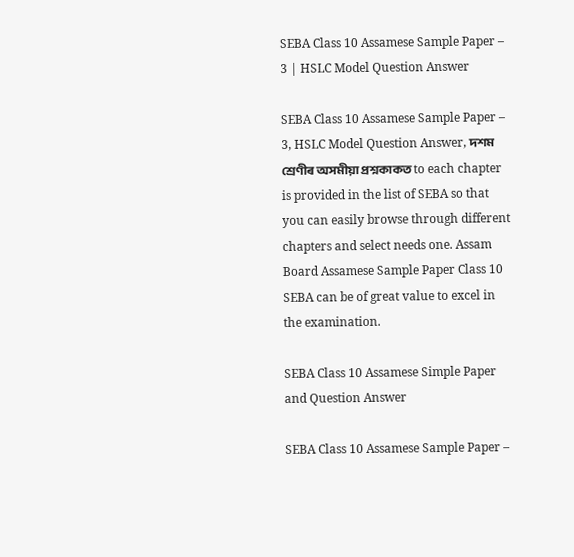SEBA Class 10 Assamese Sample Paper – 3 | HSLC Model Question Answer

SEBA Class 10 Assamese Sample Paper – 3, HSLC Model Question Answer, দশম শ্ৰেণীৰ অসমীয়া প্ৰশ্নকাকত to each chapter is provided in the list of SEBA so that you can easily browse through different chapters and select needs one. Assam Board Assamese Sample Paper Class 10 SEBA can be of great value to excel in the examination.

SEBA Class 10 Assamese Simple Paper and Question Answer

SEBA Class 10 Assamese Sample Paper –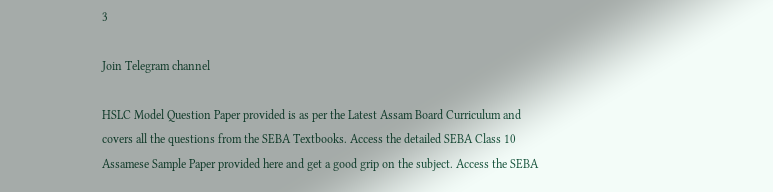3

Join Telegram channel

HSLC Model Question Paper provided is as per the Latest Assam Board Curriculum and covers all the questions from the SEBA Textbooks. Access the detailed SEBA Class 10 Assamese Sample Paper provided here and get a good grip on the subject. Access the SEBA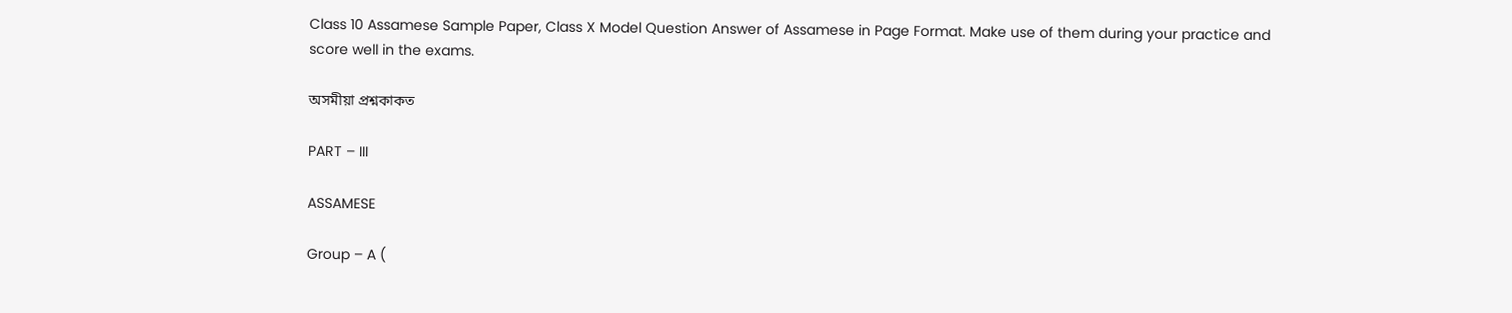Class 10 Assamese Sample Paper, Class X Model Question Answer of Assamese in Page Format. Make use of them during your practice and score well in the exams.

অসমীয়া প্ৰশ্নকাকত

PART – III

ASSAMESE

Group – A (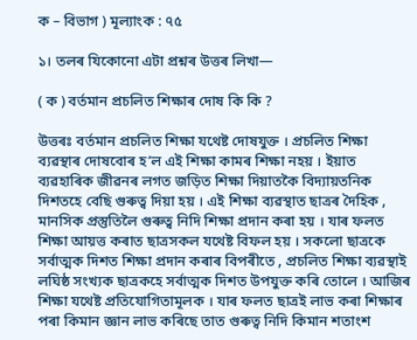ক – বিভাগ ) মূল্যাংক : ৭৫

১। তলৰ যিকোনো এটা প্ৰশ্নৰ উত্তৰ লিখা—

( ক ) বর্তমান প্রচলিত শিক্ষাৰ দোষ কি কি ?

উত্তৰঃ বর্তমান প্রচলিত শিক্ষা যথেষ্ট দোষযুক্ত । প্রচলিত শিক্ষা ব্যৱস্থাৰ দোষবোৰ হ’ল এই শিক্ষা কামৰ শিক্ষা নহয় । ইয়াত ব্যৱহাৰিক জীৱনৰ লগত জড়িত শিক্ষা দিয়াতকৈ বিদ্যায়তনিক দিশতহে বেছি গুৰুত্ব দিয়া হয় । এই শিক্ষা ব্যৱস্থাত ছাত্ৰৰ দৈহিক , মানসিক প্রস্তুতিলৈ গুৰুত্ব নিদি শিক্ষা প্ৰদান কৰা হয় । যাৰ ফলত শিক্ষা আয়ত্ত কৰাত ছাত্রসকল যথেষ্ট বিফল হয় । সকলো ছাত্রকে সর্বাত্মক দিশত শিক্ষা প্ৰদান কৰাৰ বিপৰীতে , প্রচলিত শিক্ষা ব্যৱস্থাই লঘিষ্ঠ সংখ্যক ছাত্রকহে সর্বাত্মক দিশত উপযুক্ত কৰি তোলে । আজিৰ শিক্ষা যথেষ্ট প্রতিযোগিতামূলক । যাৰ ফলত ছাত্ৰই লাভ কৰা শিক্ষাৰ পৰা কিমান জ্ঞান লাভ কৰিছে তাত গুৰুত্ব নিদি কিমান শতাংশ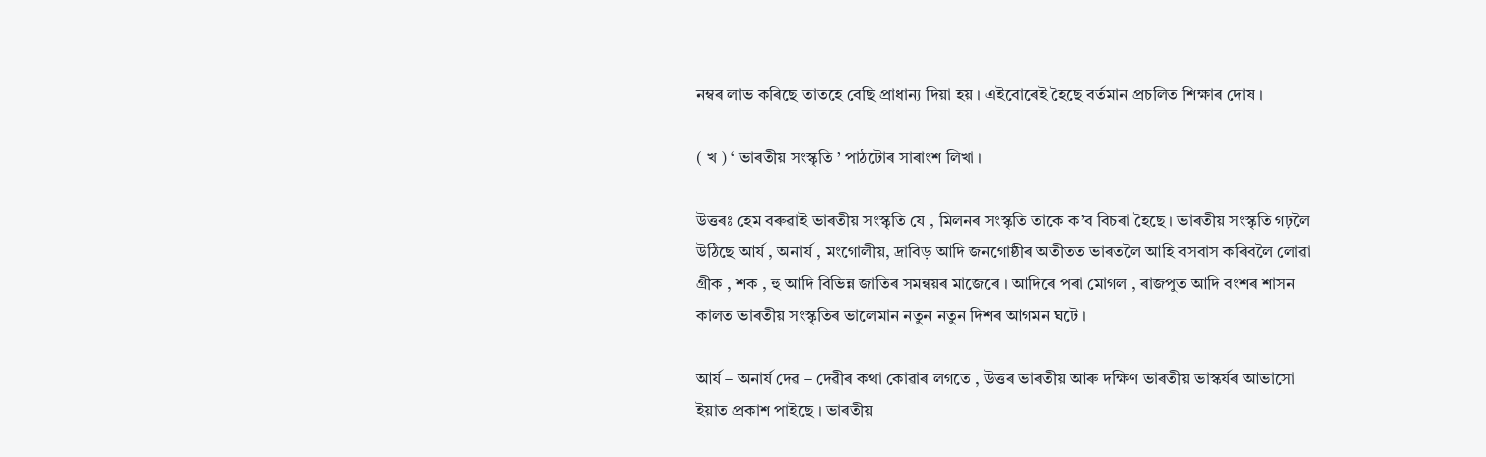নম্বৰ লাভ কৰিছে তাতহে বেছি প্রাধান্য দিয়া হয় । এইবোৰেই হৈছে বৰ্তমান প্রচলিত শিক্ষাৰ দোষ ।

( খ ) ‘ ভাৰতীয় সংস্কৃতি ’ পাঠটোৰ সাৰাংশ লিখা ।

উত্তৰঃ হেম বৰুৱাই ভাৰতীয় সংস্কৃতি যে , মিলনৰ সংস্কৃতি তাকে ক’ব বিচৰা হৈছে । ভাৰতীয় সংস্কৃতি গঢ়লৈ উঠিছে আর্য , অনার্য , মংগোলীয়, দ্রাবিড় আদি জনগোষ্ঠীৰ অতীতত ভাৰতলৈ আহি বসবাস কৰিবলৈ লোৱা গ্ৰীক , শক , হু আদি বিভিন্ন জাতিৰ সমন্বয়ৰ মাজেৰে । আদিৰে পৰা মোগল , ৰাজপুত আদি বংশৰ শাসন কালত ভাৰতীয় সংস্কৃতিৰ ভালেমান নতুন নতুন দিশৰ আগমন ঘটে ।

আর্য – অনার্য দেৱ – দেৱীৰ কথা কোৱাৰ লগতে , উত্তৰ ভাৰতীয় আৰু দক্ষিণ ভাৰতীয় ভাস্কৰ্যৰ আভাসো ইয়াত প্ৰকাশ পাইছে । ভাৰতীয়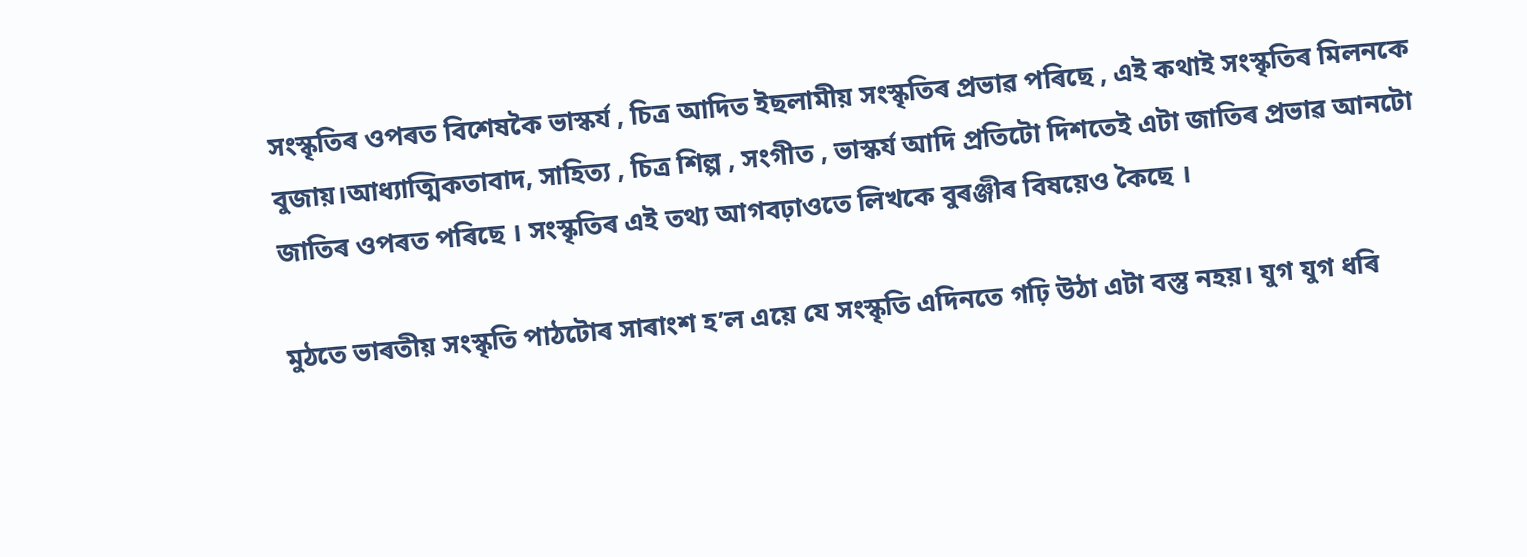সংস্কৃতিৰ ওপৰত বিশেষকৈ ভাস্কর্য , চিত্ৰ আদিত ইছলামীয় সংস্কৃতিৰ প্ৰভাৱ পৰিছে , এই কথাই সংস্কৃতিৰ মিলনকে বুজায়।আধ্যাত্মিকতাবাদ, সাহিত্য , চিত্র শিল্প , সংগীত , ভাস্কর্য আদি প্ৰতিটো দিশতেই এটা জাতিৰ প্ৰভাৱ আনটো জাতিৰ ওপৰত পৰিছে । সংস্কৃতিৰ এই তথ্য আগবঢ়াওতে লিখকে বুৰঞ্জীৰ বিষয়েও কৈছে ।

মুঠতে ভাৰতীয় সংস্কৃতি পাঠটোৰ সাৰাংশ হ’ল এয়ে যে সংস্কৃতি এদিনতে গঢ়ি উঠা এটা বস্তু নহয়। যুগ যুগ ধৰি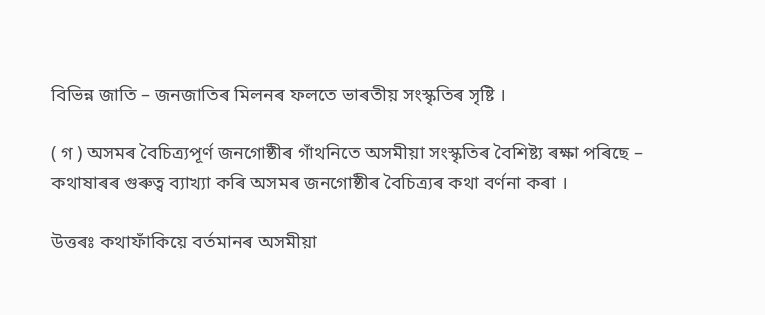বিভিন্ন জাতি – জনজাতিৰ মিলনৰ ফলতে ভাৰতীয় সংস্কৃতিৰ সৃষ্টি ।

( গ ) অসমৰ বৈচিত্র্যপূর্ণ জনগোষ্ঠীৰ গাঁথনিতে অসমীয়া সংস্কৃতিৰ বৈশিষ্ট্য ৰক্ষা পৰিছে – কথাষাৰৰ গুৰুত্ব ব্যাখ্যা কৰি অসমৰ জনগোষ্ঠীৰ বৈচিত্র্যৰ কথা বর্ণনা কৰা ।

উত্তৰঃ কথাফাঁকিয়ে বৰ্তমানৰ অসমীয়া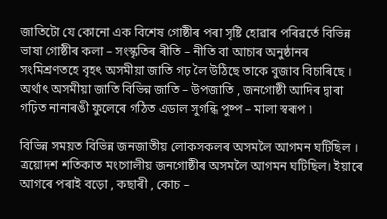জাতিটো যে কোনো এক বিশেষ গোষ্ঠীৰ পৰা সৃষ্টি হোৱাৰ পৰিৱৰ্তে বিভিন্ন ভাষা গোষ্ঠীৰ কলা – সংস্কৃতিৰ ৰীতি – নীতি বা আচাৰ অনুষ্ঠানৰ সংমিশ্ৰণতহে বৃহৎ অসমীয়া জাতি গঢ় লৈ উঠিছে তাকে বুজাব বিচাৰিছে । অর্থাৎ অসমীয়া জাতি বিভিন্ন জাতি – উপজাতি , জনগোষ্ঠী আদিৰ দ্বাৰা গঢ়িত নানাৰঙী ফুলেৰে গঠিত এডাল সুগন্ধি পুষ্প – মালা স্বৰূপ ৷

বিভিন্ন সময়ত বিভিন্ন জনজাতীয় লোকসকলৰ অসমলৈ আগমন ঘটিছিল । ত্রয়োদশ শতিকাত মংগোলীয় জনগোষ্ঠীৰ অসমলৈ আগমন ঘটিছিল। ইয়াৰে আগৰে পৰাই বড়ো , কছাৰী , কোচ –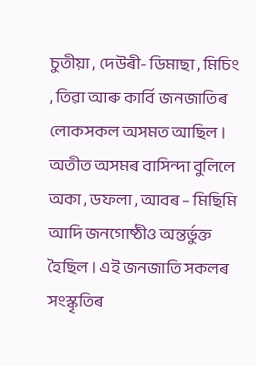চুতীয়া , দেউৰী- ডিমাছা , মিচিং , তিৱা আৰু কাৰ্বি জনজাতিৰ লোকসকল অসমত আছিল । অতীত অসমৰ বাসিন্দা বুলিলে অকা , ডফলা , আবৰ – মিছিমি আদি জনগোষ্ঠীও অন্তর্ভুক্ত হৈছিল । এই জনজাতি সকলৰ সংস্কৃতিৰ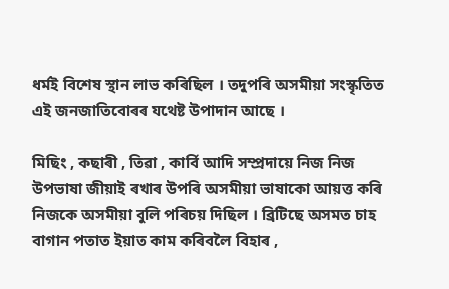ধৰ্মই বিশেষ স্থান লাভ কৰিছিল । তদুপৰি অসমীয়া সংস্কৃতিত এই জনজাতিবোৰৰ যথেষ্ট উপাদান আছে ।

মিছিং , কছাৰী , তিৱা , কাৰ্বি আদি সম্প্রদায়ে নিজ নিজ উপভাষা জীয়াই ৰখাৰ উপৰি অসমীয়া ভাষাকো আয়ত্ত কৰি নিজকে অসমীয়া বুলি পৰিচয় দিছিল । ব্ৰিটিছে অসমত চাহ বাগান পতাত ইয়াত কাম কৰিবলৈ বিহাৰ ,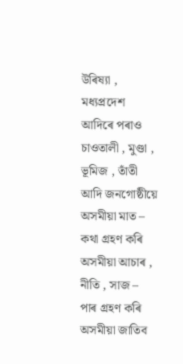উৰিষ্যা , মধ্যপ্রদেশ আদিৰে পৰাও চাওতালী , মুণ্ডা , ভূমিজ , তাঁতী আদি জনগোষ্ঠীয়ে অসমীয়া মাত – কথা গ্ৰহণ কৰি অসমীয়া আচাৰ , নীতি , সাজ – পাৰ গ্ৰহণ কৰি অসমীয়া জাতিব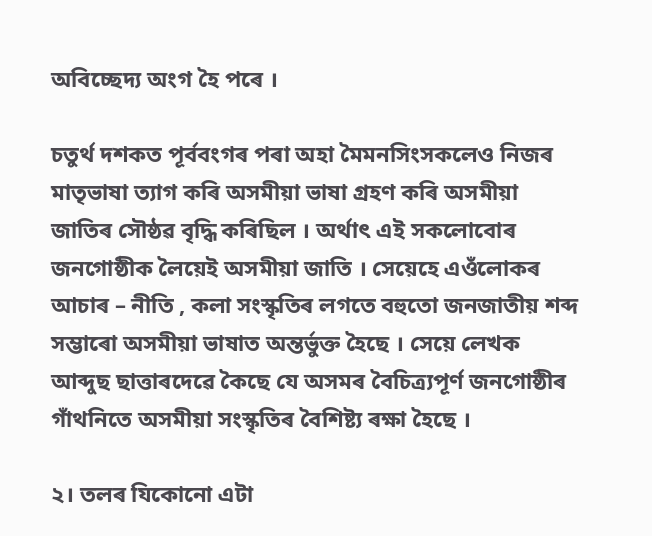অবিচ্ছেদ্য অংগ হৈ পৰে ।

চতুৰ্থ দশকত পূৰ্ববংগৰ পৰা অহা মৈমনসিংসকলেও নিজৰ মাতৃভাষা ত্যাগ কৰি অসমীয়া ভাষা গ্ৰহণ কৰি অসমীয়া জাতিৰ সৌষ্ঠৱ বৃদ্ধি কৰিছিল । অর্থাৎ এই সকলোবোৰ জনগোষ্ঠীক লৈয়েই অসমীয়া জাতি । সেয়েহে এওঁলোকৰ আচাৰ – নীতি , কলা সংস্কৃতিৰ লগতে বহুতো জনজাতীয় শব্দ সম্ভাৰো অসমীয়া ভাষাত অন্তর্ভুক্ত হৈছে । সেয়ে লেখক আব্দুছ ছাত্তাৰদেৱে কৈছে যে অসমৰ বৈচিত্র্যপূর্ণ জনগোষ্ঠীৰ গাঁথনিতে অসমীয়া সংস্কৃতিৰ বৈশিষ্ট্য ৰক্ষা হৈছে ।

২। তলৰ যিকোনো এটা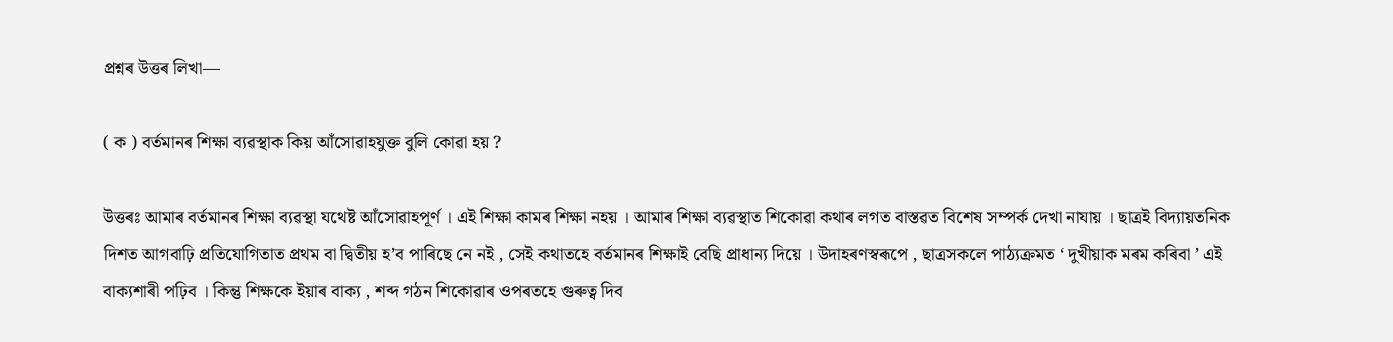প্ৰশ্নৰ উত্তৰ লিখা—

( ক ) বৰ্তমানৰ শিক্ষা ব্যৱস্থাক কিয় আঁসোৱাহযুক্ত বুলি কোৱা হয় ?

উত্তৰঃ আমাৰ বৰ্তমানৰ শিক্ষা ব্যৱস্থা যথেষ্ট আঁসোৱাহপূর্ণ । এই শিক্ষা কামৰ শিক্ষা নহয় । আমাৰ শিক্ষা ব্যৱস্থাত শিকোৱা কথাৰ লগত বাস্তৱত বিশেষ সম্পর্ক দেখা নাযায় । ছাত্রই বিদ্যায়তনিক দিশত আগবাঢ়ি প্রতিযোগিতাত প্ৰথম বা দ্বিতীয় হ’ব পাৰিছে নে নই , সেই কথাতহে বৰ্তমানৰ শিক্ষাই বেছি প্রাধান্য দিয়ে । উদাহৰণস্বৰূপে , ছাত্ৰসকলে পাঠ্যক্ৰমত ‘ দুখীয়াক মৰম কৰিবা ’ এই বাক্যশাৰী পঢ়িব । কিন্তু শিক্ষকে ইয়াৰ বাক্য , শব্দ গঠন শিকোৱাৰ ওপৰতহে গুৰুত্ব দিব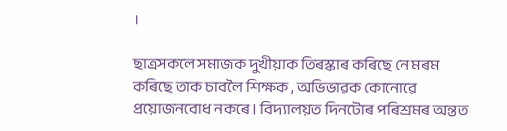।

ছাত্ৰসকলে সমাজক দুখীয়াক তিৰস্কাৰ কৰিছে নে মৰম কৰিছে তাক চাবলৈ শিক্ষক , অভিভাৱক কোনোৱে প্ৰয়োজনবোধ নকৰে । বিদ্যালয়ত দিনটোৰ পৰিশ্ৰমৰ অন্তত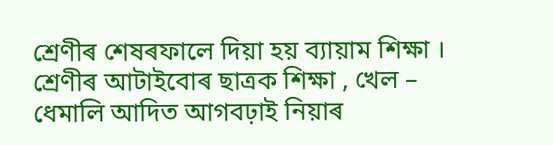শ্ৰেণীৰ শেষৰফালে দিয়া হয় ব্যায়াম শিক্ষা । শ্ৰেণীৰ আটাইবোৰ ছাত্ৰক শিক্ষা , খেল – ধেমালি আদিত আগবঢ়াই নিয়াৰ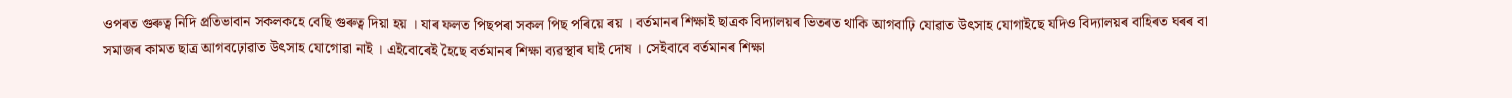ওপৰত গুৰুত্ব নিদি প্রতিভাবান সকলকহে বেছি গুৰুত্ব দিয়া হয় । যাৰ ফলত পিছপৰা সকল পিছ পৰিয়ে ৰয় । বৰ্তমানৰ শিক্ষাই ছাত্ৰক বিদ্যালয়ৰ ভিতৰত থাকি আগবাঢ়ি যোৱাত উৎসাহ যোগাইছে যদিও বিদ্যালয়ৰ বাহিৰত ঘৰৰ বা সমাজৰ কামত ছাত্ৰ আগবঢ়োৱাত উৎসাহ যোগোৱা নাই । এইবোৰেই হৈছে বৰ্তমানৰ শিক্ষা ব্যৱস্থাৰ ঘাই দোষ । সেইবাবে বৰ্তমানৰ শিক্ষা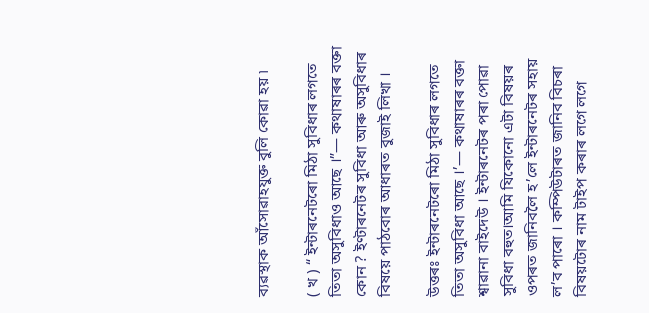ব্যৱস্থাক আঁসোৱাহযুক্ত বুলি কোৱা হয় ৷

( খ ) “ ইন্টাৰনেটৰো মিঠা সুবিধাৰ লগতে তিতা অসুবিধাও আছে ।”— কথাষাৰৰ বক্তা কোন ? ইণ্টাৰনেটৰ সুবিধা আৰু অসুবিধাৰ বিষয়ে পাঠবোৰ আধাৰত বুজাই লিখা ।

উত্তৰঃ ইন্টাৰনেটৰো মিঠা সুবিধাৰ লগতে তিতা অসুবিধা আছে ।’— কথাষাৰৰ বক্তা শ্বাৱানা বাইদেউ । ইন্টাৰনেটৰ পৰা পোৱা সুবিধা বহুত।আমি যিকোনো এটা বিষয়ৰ ওপৰত জানিবলৈ হ’লে ইন্টাৰনেটৰ সহায় ল’ব পাৰো । কম্পিউটাৰত জানিব বিচৰা বিষয়টোৰ নাম টাইপ কৰাৰ লগে লগে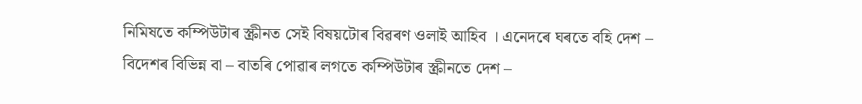নিমিষতে কম্পিউটাৰ স্ক্ৰীনত সেই বিষয়টোৰ বিৱৰণ ওলাই আহিব । এনেদৰে ঘৰতে বহি দেশ – বিদেশৰ বিভিন্ন বা – বাতৰি পোৱাৰ লগতে কম্পিউটাৰ স্ক্রীনতে দেশ –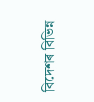বিদেশৰ বিভিন্ন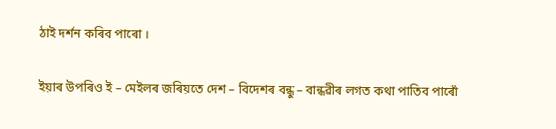ঠাই দর্শন কৰিব পাৰো ।

ইয়াৰ উপৰিও ই – মেইলৰ জৰিয়তে দেশ – বিদেশৰ বন্ধু – বান্ধৱীৰ লগত কথা পাতিব পাৰোঁ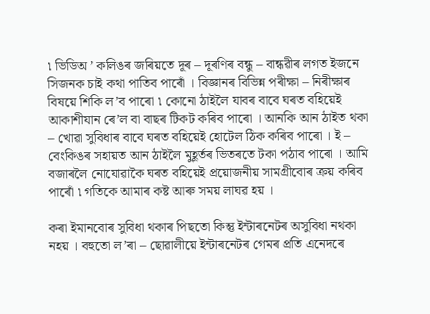৷ ভিডিঅ ’ কলিঙৰ জৰিয়তে দূৰ – দূৰণিৰ বন্ধু – বান্ধৱীৰ লগত ইজনে সিজনক চাই কথা পাতিব পাৰোঁ । বিজ্ঞানৰ বিভিন্ন পৰীক্ষা – নিৰীক্ষাৰ বিষয়ে শিকি ল’ব পাৰো ৷ কোনো ঠাইলৈ যাবৰ বাবে ঘৰত বহিয়েই আকাশীযান ৰে’ল বা বাছৰ টিকট কৰিব পাৰো । আনকি আন ঠাইত থকা – খোৱা সুবিধাৰ বাবে ঘৰত বহিয়েই হোটেল ঠিক কৰিব পাৰো । ই – বেংকিঙৰ সহায়ত আন ঠাইলৈ মুহূৰ্তৰ ভিতৰতে টকা পঠাব পাৰো । আমি বজাৰলৈ নোযোৱাকৈ ঘৰত বহিয়েই প্রয়োজনীয় সামগ্ৰীবোৰ ক্ৰয় কৰিব পাৰোঁ ৷ গতিকে আমাৰ কষ্ট আৰু সময় লাঘৱ হয় ।

কৰা ইমানবোৰ সুবিধা থকাৰ পিছতো কিন্তু ইন্টাৰনেটৰ অসুবিধা নথকা নহয় । বহুতো ল’ৰা – ছোৱালীয়ে ইন্টাৰনেটৰ গেমৰ প্ৰতি এনেদৰে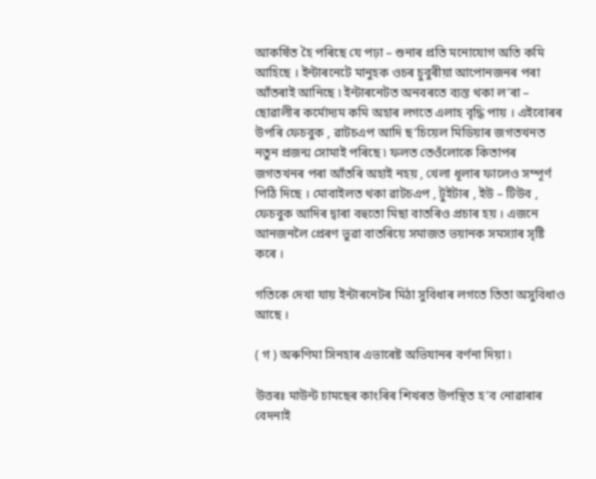আকৰ্ষিত হৈ পৰিছে যে পঢ়া – শুনাৰ প্রতি মনোযোগ অতি কমি আহিছে । ইন্টাৰনেটে মানুহক ওচৰ চুবুৰীয়া আপোনজনৰ পৰা আঁতৰাই আনিছে ৷ ইন্টাৰনেটত অনবৰতে ব্যস্ত থকা ল’ৰা – ছোৱালীৰ কর্মোদ্যম কমি অহাৰ লগতে এলাহ বৃদ্ধি পায় । এইবোৰৰ উপৰি ফেচবুক , ৱাটচএপ আদি ছ’চিয়েল মিডিয়াৰ জগতখনত নতুন প্রজন্ম সোমাই পৰিছে ৷ ফলত তেওঁলোকে কিতাপৰ জগতখনৰ পৰা আঁতৰি অহাই নহয় , খেলা ধূলাৰ ফালেও সম্পূর্ণ পিঠি দিছে । মোবাইলত থকা ৱাটচএপ , টুইটাৰ , ইউ – টিউব , ফেচবুক আদিৰ দ্বাৰা বহুতো মিছা বাতৰিও প্ৰচাৰ হয় । এজনে আনজনলৈ প্ৰেৰণ ভুৱা বাতৰিয়ে সমাজত ভয়ানক সমস্যাৰ সৃষ্টি কৰে ।

গতিকে দেখা যায় ইন্টাৰনেটৰ মিঠা সুবিধাৰ লগতে তিতা অসুবিধাও আছে ।

( গ ) অৰুণিমা সিনহাৰ এভাৰেষ্ট অভিযানৰ বৰ্ণনা দিয়া ৷

উত্তৰঃ মাউন্ট চামছেৰ কাংৰিৰ শিখৰত উপস্থিত হ’ব নোৱাৰাৰ বেদনাই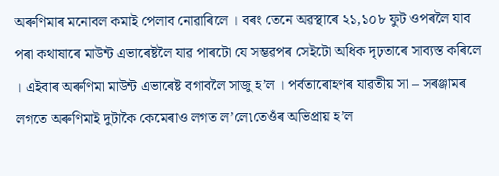অৰুণিমাৰ মনোবল কমাই পেলাব নোৱাৰিলে । বৰং তেনে অৱস্থাৰে ২১,১০৮ ফুট ওপৰলৈ যাব পৰা কথাষাৰে মাউন্ট এভাৰেষ্টলৈ যাৱ পাৰটো যে সম্ভৱপৰ সেইটো অধিক দৃঢ়তাৰে সাব্যস্ত কৰিলে । এইবাৰ অৰুণিমা মাউন্ট এভাৰেষ্ট বগাবলৈ সাজু হ’ল । পর্বতাৰোহণৰ যাৱতীয় সা – সৰঞ্জামৰ লগতে অৰুণিমাই দুটাকৈ কেমেৰাও লগত ল’লে৷তেওঁৰ অভিপ্রায় হ’ল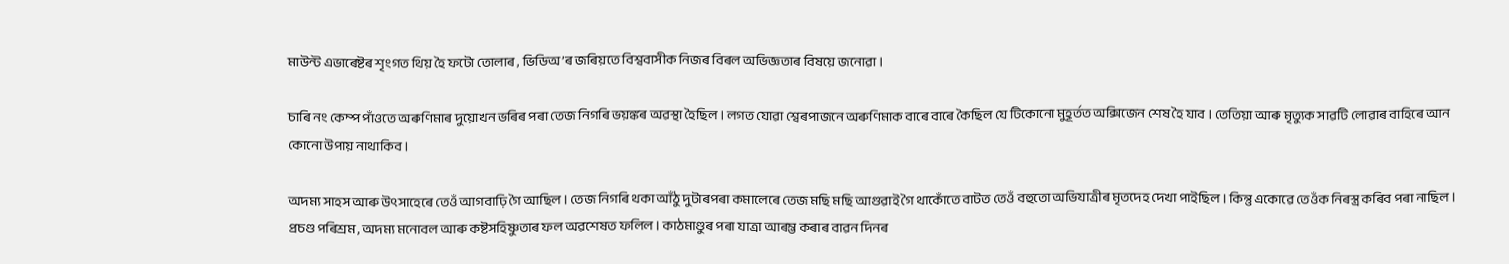মাউন্ট এভাৰেষ্টৰ শৃংগত থিয় হৈ ফটো তোলাৰ , ভিডিঅ’ৰ জৰিয়তে বিশ্ববাসীক নিজৰ বিৰল অভিজ্ঞতাৰ বিষয়ে জনোৱা ।

চাৰি নং কেম্প পাঁওতে অৰুণিমাৰ দুয়োখন ভৰিৰ পৰা তেজ নিগৰি ভয়ঙ্কৰ অৱস্থা হৈছিল । লগত যোৱা শ্বেৰপাজনে অৰুণিমাক বাৰে বাৰে কৈছিল যে টিকোনো মুহূর্তত অক্সিজেন শেষ হৈ যাব । তেতিয়া আৰু মৃত্যুক সাৱটি লোৱাৰ বাহিৰে আন কোনো উপায় নাথাকিব ।

অদম্য সাহস আৰু উৎসাহেৰে তেওঁ আগবাঢ়ি গৈ আছিল । তেজ নিগৰি থকা আঁঠু দুটাৰপৰা কমালেৰে তেজ মছি মছি আগুৱাই গৈ থাকোঁতে বাটত তেওঁ বহুতো অভিযাত্ৰীৰ মৃতদেহ দেখা পাইছিল । কিন্তু একোৱে তেওঁক নিৰস্ত্ৰ কৰিব পৰা নাছিল । প্রচণ্ড পৰিশ্ৰম , অদম্য মনোবল আৰু কষ্টসহিষ্ণুতাৰ ফল অৱশেষত ফলিল । কাঠমাণ্ডুৰ পৰা যাত্ৰা আৰম্ভ কৰাৰ বাৱন দিনৰ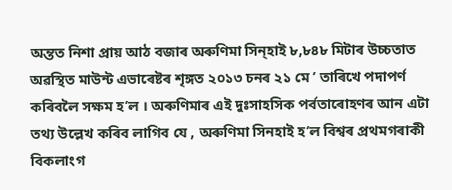অন্তত নিশা প্রায় আঠ বজাৰ অৰুণিমা সিন্‌হাই ৮,৮৪৮ মিটাৰ উচ্চতাত অৱস্থিত মাউন্ট এভাৰেষ্টৰ শৃঙ্গত ২০১৩ চনৰ ২১ মে ’ তাৰিখে পদাপর্ণ কৰিবলৈ সক্ষম হ’ল । অৰুণিমাৰ এই দুঃসাহসিক পর্বতাৰোহণৰ আন এটা তথ্য উল্লেখ কৰিব লাগিব যে , অৰুণিমা সিনহাই হ’ল বিশ্বৰ প্ৰথমগৰাকী বিকলাংগ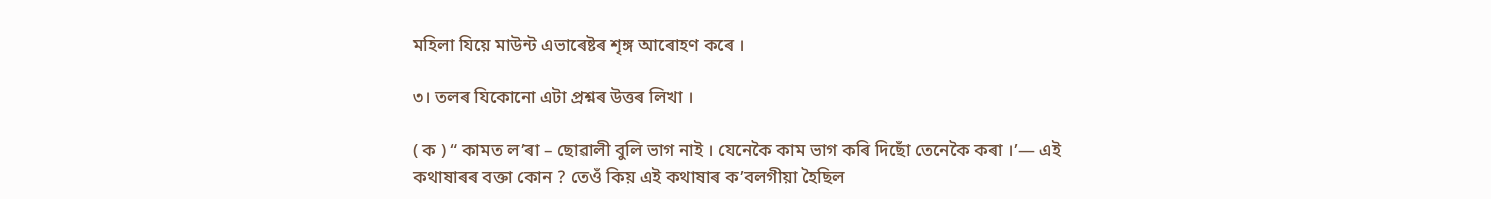মহিলা যিয়ে মাউন্ট এভাৰেষ্টৰ শৃঙ্গ আৰোহণ কৰে ।

৩। তলৰ যিকোনো এটা প্ৰশ্নৰ উত্তৰ লিখা ।

( ক ) “ কামত ল’ৰা – ছোৱালী বুলি ভাগ নাই । যেনেকৈ কাম ভাগ কৰি দিছোঁ তেনেকৈ কৰা ।’— এই কথাষাৰৰ বক্তা কোন ? তেওঁ কিয় এই কথাষাৰ ক’বলগীয়া হৈছিল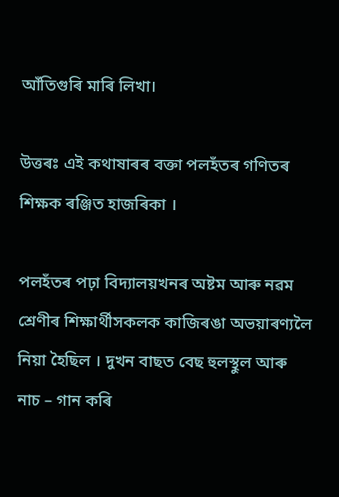আঁতিগুৰি মাৰি লিখা।

উত্তৰঃ এই কথাষাৰৰ বক্তা পলহঁতৰ গণিতৰ শিক্ষক ৰঞ্জিত হাজৰিকা ।

পলহঁতৰ পঢ়া বিদ্যালয়খনৰ অষ্টম আৰু নৱম শ্ৰেণীৰ শিক্ষাৰ্থীসকলক কাজিৰঙা অভয়াৰণ্যলৈ নিয়া হৈছিল । দুখন বাছত বেছ হুলস্থুল আৰু নাচ – গান কৰি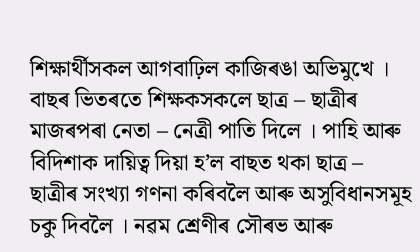শিক্ষাৰ্থীসকল আগবাঢ়িল কাজিৰঙা অভিমুখে । বাছৰ ভিতৰতে শিক্ষকসকলে ছাত্ৰ – ছাত্ৰীৰ মাজৰপৰা নেতা – নেত্রী পাতি দিলে । পাহি আৰু বিদিশাক দায়িত্ব দিয়া হ’ল বাছত থকা ছাত্ৰ – ছাত্ৰীৰ সংখ্যা গণনা কৰিবলৈ আৰু অসুবিধানসমূহ চকু দিবলৈ । নৱম শ্ৰেণীৰ সৌৰভ আৰু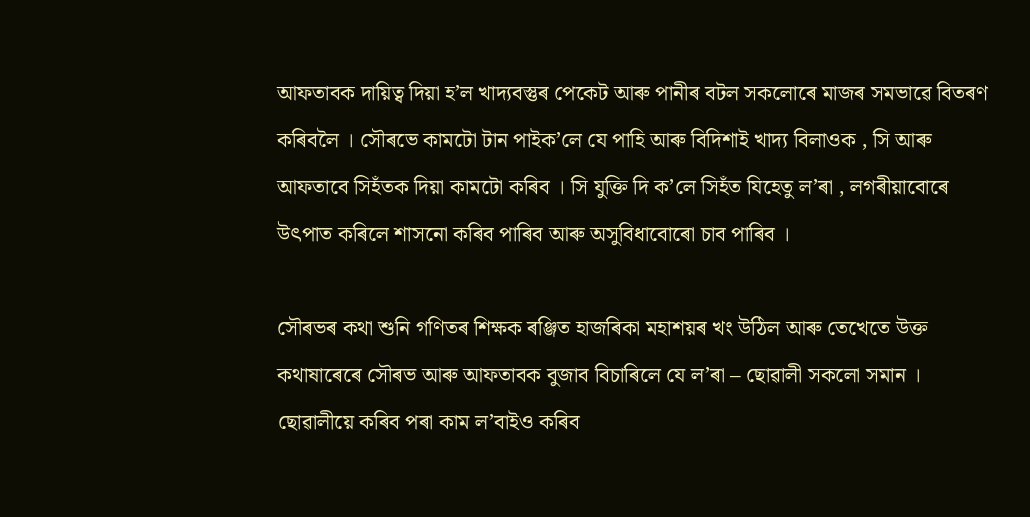আফতাবক দায়িত্ব দিয়া হ’ল খাদ্যবস্তুৰ পেকেট আৰু পানীৰ বটল সকলোৰে মাজৰ সমভাৱে বিতৰণ কৰিবলৈ । সৌৰভে কামটো টান পাইক’লে যে পাহি আৰু বিদিশাই খাদ্য বিলাওক , সি আৰু আফতাবে সিহঁতক দিয়া কামটো কৰিব । সি যুক্তি দি ক’লে সিহঁত যিহেতু ল’ৰা , লগৰীয়াবোৰে উৎপাত কৰিলে শাসনো কৰিব পাৰিব আৰু অসুবিধাবোৰো চাব পাৰিব ।

সৌৰভৰ কথা শুনি গণিতৰ শিক্ষক ৰঞ্জিত হাজৰিকা মহাশয়ৰ খং উঠিল আৰু তেখেতে উক্ত কথাষাৰেৰে সৌৰভ আৰু আফতাবক বুজাব বিচাৰিলে যে ল’ৰা – ছোৱালী সকলো সমান । ছোৱালীয়ে কৰিব পৰা কাম ল’বাইও কৰিব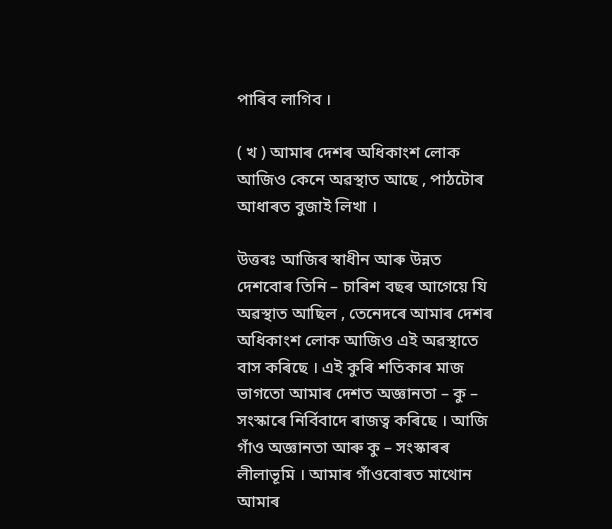পাৰিব লাগিব ।

( খ ) আমাৰ দেশৰ অধিকাংশ লোক আজিও কেনে অৱস্থাত আছে , পাঠটোৰ আধাৰত বুজাই লিখা ।

উত্তৰঃ আজিৰ স্বাধীন আৰু উন্নত দেশবোৰ তিনি – চাৰিশ বছৰ আগেয়ে যি অৱস্থাত আছিল , তেনেদৰে আমাৰ দেশৰ অধিকাংশ লোক আজিও এই অৱস্থাতে বাস কৰিছে । এই কুৰি শতিকাৰ মাজ ভাগতো আমাৰ দেশত অজ্ঞানতা – কু – সংস্কাৰে নির্বিবাদে ৰাজত্ব কৰিছে । আজি গাঁও অজ্ঞানতা আৰু কু – সংস্কাৰৰ লীলাভূমি । আমাৰ গাঁওবোৰত মাথোন আমাৰ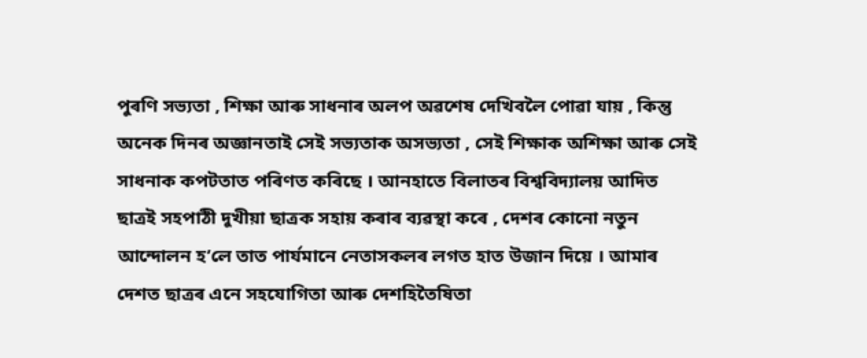পুৰণি সভ্যতা , শিক্ষা আৰু সাধনাৰ অলপ অৱশেষ দেখিবলৈ পোৱা যায় , কিন্তু অনেক দিনৰ অজ্ঞানতাই সেই সভ্যতাক অসভ্যতা , সেই শিক্ষাক অশিক্ষা আৰু সেই সাধনাক কপটতাত পৰিণত কৰিছে । আনহাতে বিলাতৰ বিশ্ববিদ্যালয় আদিত ছাত্রই সহপাঠী দুখীয়া ছাত্রক সহায় কৰাৰ ব্যৱস্থা কৰে , দেশৰ কোনো নতুন আন্দোলন হ’লে তাত পার্যমানে নেতাসকলৰ লগত হাত উজান দিয়ে । আমাৰ দেশত ছাত্ৰৰ এনে সহযোগিতা আৰু দেশহিতৈষিতা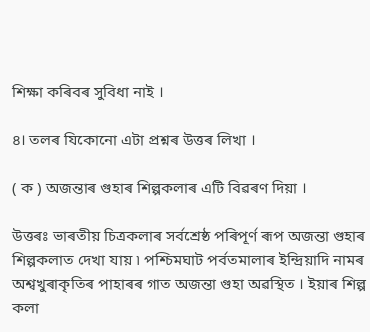শিক্ষা কৰিবৰ সুবিধা নাই ।

৪। তলৰ যিকোনো এটা প্ৰশ্নৰ উত্তৰ লিখা ।

( ক ) অজন্তাৰ গুহাৰ শিল্পকলাৰ এটি বিৱৰণ দিয়া ।

উত্তৰঃ ভাৰতীয় চিত্ৰকলাৰ সৰ্বশ্ৰেষ্ঠ পৰিপূৰ্ণ ৰূপ অজন্তা গুহাৰ শিল্পকলাত দেখা যায় ৷ পশ্চিমঘাট পর্বতমালাৰ ইন্দ্ৰিয়াদি নামৰ অশ্বখুৰাকৃতিৰ পাহাৰৰ গাত অজন্তা গুহা অৱস্থিত । ইয়াৰ শিল্প কলা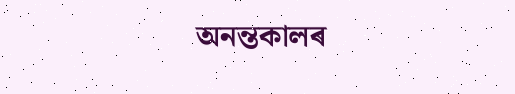অনন্তকালৰ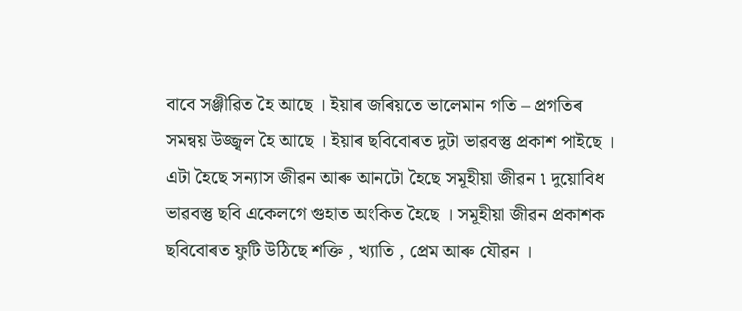বাবে সঞ্জীৱিত হৈ আছে । ইয়াৰ জৰিয়তে ভালেমান গতি – প্ৰগতিৰ সমন্বয় উজ্জ্বল হৈ আছে । ইয়াৰ ছবিবোৰত দুটা ভাৱবস্তু প্ৰকাশ পাইছে । এটা হৈছে সন্যাস জীৱন আৰু আনটো হৈছে সমূহীয়া জীৱন ৷ দুয়োবিধ ভাৱবস্তু ছবি একেলগে গুহাত অংকিত হৈছে । সমূহীয়া জীৱন প্রকাশক ছবিবোৰত ফুটি উঠিছে শক্তি , খ্যাতি , প্রেম আৰু যৌৱন ।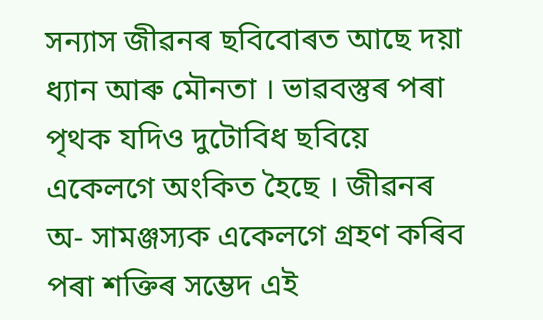সন্যাস জীৱনৰ ছবিবোৰত আছে দয়া ধ্যান আৰু মৌনতা । ভাৱবস্তুৰ পৰা পৃথক যদিও দুটোবিধ ছবিয়ে একেলগে অংকিত হৈছে । জীৱনৰ অ- সামঞ্জস্যক একেলগে গ্রহণ কৰিব পৰা শক্তিৰ সম্ভেদ এই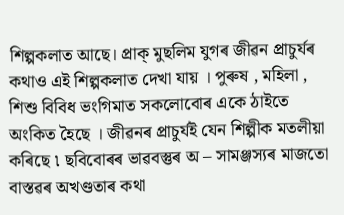শিল্পকলাত আছে। প্রাক্ মুছলিম যুগৰ জীৱন প্ৰাচুৰ্যৰ কথাও এই শিল্পকলাত দেখা যায় । পুৰুষ , মহিলা , শিশু বিবিধ ভংগিমাত সকলোবোৰ একে ঠাইতে অংকিত হৈছে । জীৱনৰ প্ৰাচুৰ্যই যেন শিল্পীক মতলীয়া কৰিছে ৷ ছবিবোৰৰ ভাৱবস্তুৰ অ – সামঞ্জস্যৰ মাজতো বাস্তৱৰ অখণ্ডতাৰ কথা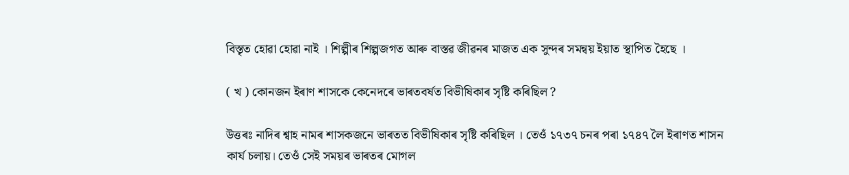বিস্তৃত হোৱা হোৱা নাই । শিল্পীৰ শিল্পজগত আৰু বাস্তৱ জীৱনৰ মাজত এক সুন্দৰ সমন্বয় ইয়াত স্থাপিত হৈছে ।

( খ ) কোনজন ইৰাণ শাসকে কেনেদৰে ভাৰতবৰ্ষত বিভীষিকাৰ সৃষ্টি কৰিছিল ?

উত্তৰঃ নাদিৰ শ্বাহ নামৰ শাসকজনে ভাৰতত বিভীষিকাৰ সৃষ্টি কৰিছিল । তেওঁ ১৭৩৭ চনৰ পৰা ১৭৪৭ লৈ ইৰাণত শাসন কার্য চলায়। তেওঁ সেই সময়ৰ ভাৰতৰ মোগল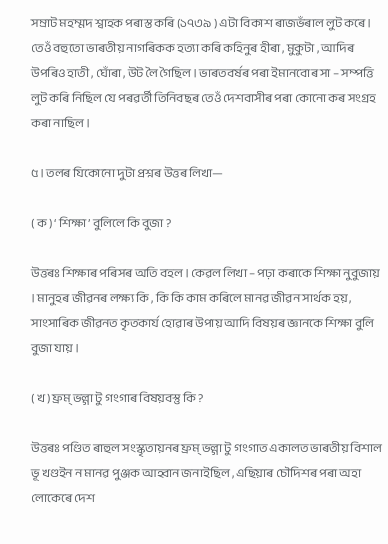সম্রাট মহম্মদ শ্বাহক পৰাস্ত কৰি (১৭৩৯ ) এটা বিকাশ ৰাজভঁৰাল লুট কৰে । তেওঁ বহুতো ভাৰতীয় নাগৰিকক হত্যা কৰি কহিনুৰ হীৰা , মুকুটা , আদিৰ উপৰিও হাতী , ঘোঁৰা , উট লৈ গৈছিল । ভাৰতবৰ্ষৰ পৰা ইমানবোৰ সা – সম্পত্তি লুট কৰি নিছিল যে পৰৱৰ্তী তিনিবছৰ তেওঁ দেশবাসীৰ পৰা কোনো কৰ সংগ্ৰহ কৰা নাছিল ।

৫। তলৰ যিকোনো দুটা প্ৰশ্নৰ উত্তৰ লিখা—

( ক ) ‘ শিক্ষা ’ বুলিলে কি বুজা ?

উত্তৰঃ শিক্ষাৰ পৰিসৰ অতি বহল । কেৱল লিখা – পঢ়া কৰাকে শিক্ষা নুবুজায় । মানুহৰ জীৱনৰ লক্ষ্য কি , কি কি কাম কৰিলে মানৱ জীৱন সার্থক হয় , সাংসাৰিক জীৱনত কৃতকাৰ্য হোৱাৰ উপায় আদি বিষয়ৰ জ্ঞানকে শিক্ষা বুলি বুজা যায় ।

( খ ) ফ্রম্ ভল্গা টু গংগাৰ বিষয়বস্তু কি ?

উত্তৰঃ পণ্ডিত ৰাহুল সংস্কৃতায়নৰ ফ্রম্ ভল্গা টু গংগাত একালত ভাৰতীয় বিশাল ভূ খণ্ডইন ন মানৱ পুঞ্জক আহ্বান জনাইছিল , এছিয়াৰ চৌদিশৰ পৰা অহা লোকেৰে দেশ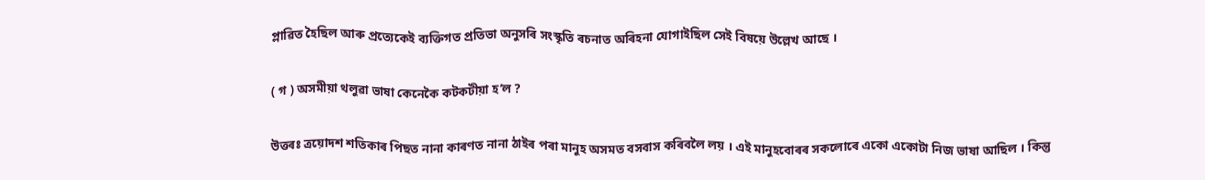প্লাৱিত হৈছিল আৰু প্রত্যেকেই ব্যক্তিগত প্রতিভা অনুসৰি সংস্কৃতি ৰচনাত অৰিহনা যোগাইছিল সেই বিষয়ে উল্লেখ আছে ।

( গ ) অসমীয়া থলুৱা ভাষা কেনেকৈ কটকটীয়া হ’ল ?

উত্তৰঃ ত্রয়োদশ শতিকাৰ পিছত নানা কাৰণত নানা ঠাইৰ পৰা মানুহ অসমত বসবাস কৰিবলৈ লয় । এই মানুহবোৰৰ সকলোৰে একো একোটা নিজ ভাষা আছিল । কিন্তু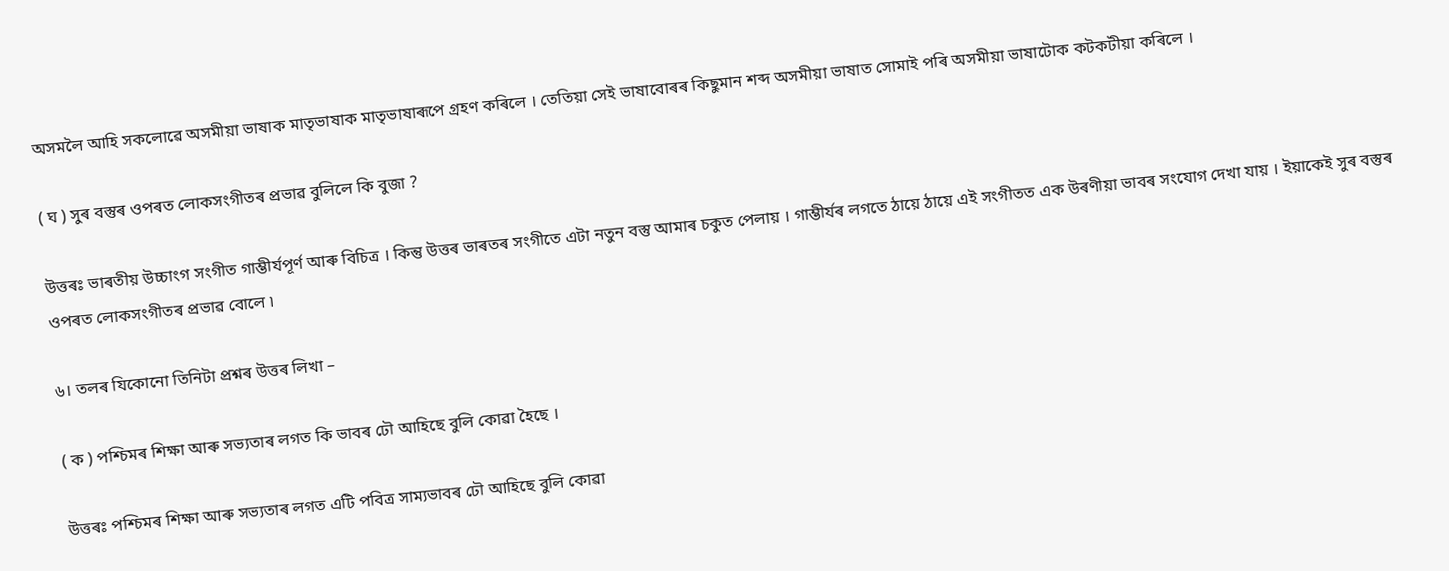অসমলৈ আহি সকলোৱে অসমীয়া ভাষাক মাতৃভাষাক মাতৃভাষাৰূপে গ্রহণ কৰিলে । তেতিয়া সেই ভাষাবোৰৰ কিছুমান শব্দ অসমীয়া ভাষাত সোমাই পৰি অসমীয়া ভাষাটোক কটকটীয়া কৰিলে ।

( ঘ ) সুৰ বস্তুৰ ওপৰত লোকসংগীতৰ প্ৰভাৱ বুলিলে কি বুজা ?

উত্তৰঃ ভাৰতীয় উচ্চাংগ সংগীত গাম্ভীর্যপূর্ণ আৰু বিচিত্র । কিন্তু উত্তৰ ভাৰতৰ সংগীতে এটা নতুন বস্তু আমাৰ চকুত পেলায় । গাম্ভীৰ্যৰ লগতে ঠায়ে ঠায়ে এই সংগীতত এক উৰণীয়া ভাবৰ সংযোগ দেখা যায় । ইয়াকেই সুৰ বস্তুৰ ওপৰত লোকসংগীতৰ প্রভাৱ বোলে ৷

৬। তলৰ যিকোনো তিনিটা প্ৰশ্নৰ উত্তৰ লিখা –

( ক ) পশ্চিমৰ শিক্ষা আৰু সভ্যতাৰ লগত কি ভাবৰ ঢৌ আহিছে বুলি কোৱা হৈছে ।

উত্তৰঃ পশ্চিমৰ শিক্ষা আৰু সভ্যতাৰ লগত এটি পবিত্র সাম্যভাবৰ ঢৌ আহিছে বুলি কোৱা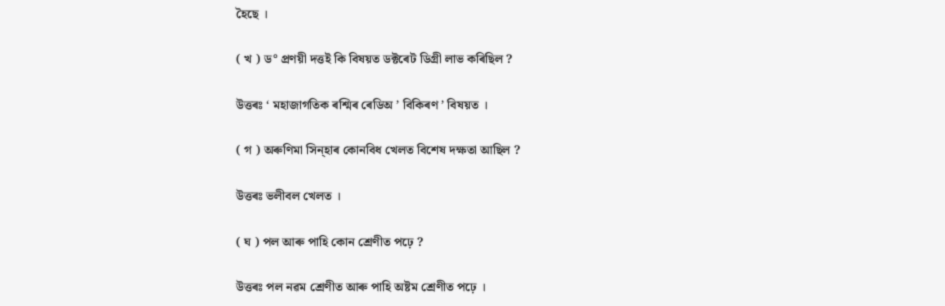হৈছে ।

( খ ) ড° প্রণয়ী দত্তই কি বিষয়ত ডক্টৰেট ডিগ্রী লাভ কৰিছিল ?

উত্তৰঃ ‘ মহাজাগতিক ৰশ্মিৰ ৰেডিঅ ’ বিকিৰণ ’ বিষয়ত ।

( গ ) অৰুণিমা সিন্‌হাৰ কোনবিধ খেলত বিশেষ দক্ষতা আছিল ?

উত্তৰঃ ভলীবল খেলত ।

( ঘ ) পল আৰু পাহি কোন শ্রেণীত পঢ়ে ?

উত্তৰঃ পল নৱম শ্ৰেণীত আৰু পাহি অষ্টম শ্রেণীত পঢ়ে ।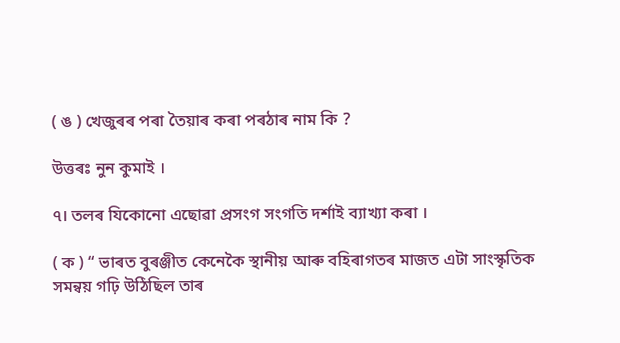( ঙ ) খেজুৰৰ পৰা তৈয়াৰ কৰা পৰঠাৰ নাম কি ?

উত্তৰঃ নুন কুমাই ।

৭। তলৰ যিকোনো এছোৱা প্ৰসংগ সংগতি দৰ্শাই ব্যাখ্যা কৰা ।

( ক ) “ ভাৰত বুৰঞ্জীত কেনেকৈ স্থানীয় আৰু বহিৰাগতৰ মাজত এটা সাংস্কৃতিক সমন্বয় গঢ়ি উঠিছিল তাৰ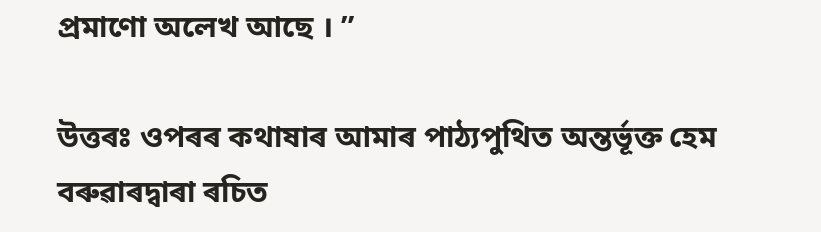প্ৰমাণো অলেখ আছে । ”

উত্তৰঃ ওপৰৰ কথাষাৰ আমাৰ পাঠ্যপুথিত অন্তৰ্ভূক্ত হেম বৰুৱাৰদ্বাৰা ৰচিত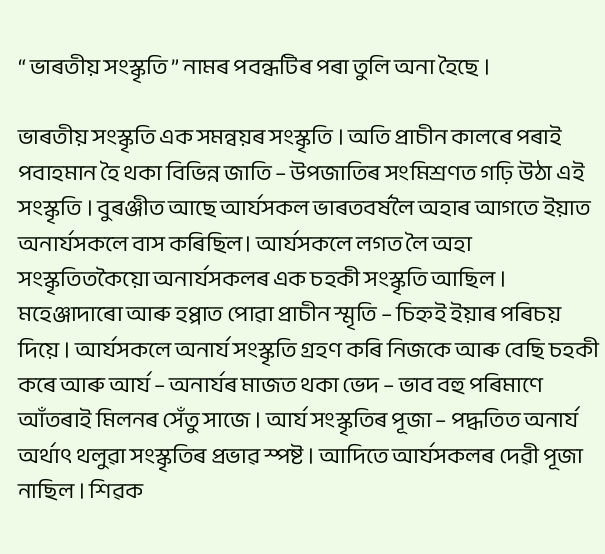“ ভাৰতীয় সংস্কৃতি ” নামৰ পবন্ধটিৰ পৰা তুলি অনা হৈছে ।

ভাৰতীয় সংস্কৃতি এক সমন্বয়ৰ সংস্কৃতি । অতি প্রাচীন কালৰে পৰাই পবাহমান হৈ থকা বিভিন্ন জাতি – উপজাতিৰ সংমিশ্ৰণত গঢ়ি উঠা এই সংস্কৃতি । বুৰঞ্জীত আছে আৰ্যসকল ভাৰতবৰ্ষলৈ অহাৰ আগতে ইয়াত অনাৰ্যসকলে বাস কৰিছিল। আৰ্যসকলে লগত লৈ অহা সংস্কৃতিতকৈয়ো অনাৰ্যসকলৰ এক চহকী সংস্কৃতি আছিল । মহেঞ্জাদাৰো আৰু হপ্পাত পোৱা প্রাচীন স্মৃতি – চিহ্নই ইয়াৰ পৰিচয় দিয়ে । আৰ্যসকলে অনাৰ্য সংস্কৃতি গ্ৰহণ কৰি নিজকে আৰু বেছি চহকী কৰে আৰু আর্য – অনার্যৰ মাজত থকা ভেদ – ভাব বহু পৰিমাণে আঁতৰাই মিলনৰ সেঁতু সাজে । আর্য সংস্কৃতিৰ পূজা – পদ্ধতিত অনার্য অৰ্থাৎ থলুৱা সংস্কৃতিৰ প্ৰভাৱ স্পষ্ট । আদিতে আৰ্যসকলৰ দেৱী পূজা নাছিল । শিৱক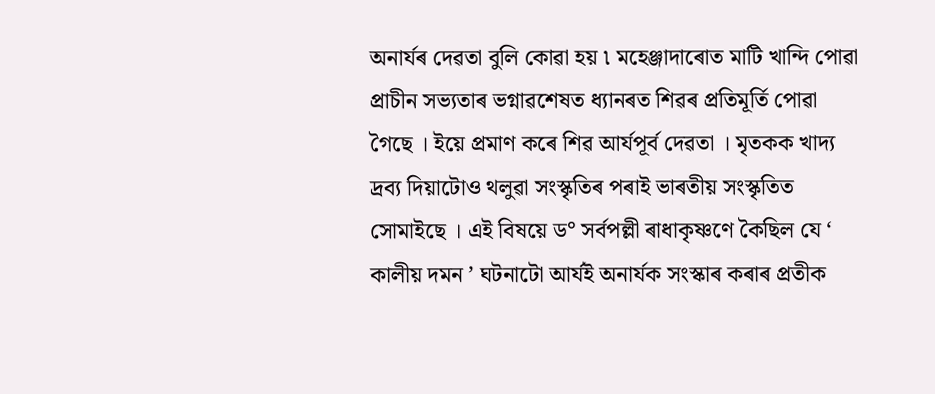অনাৰ্যৰ দেৱতা বুলি কোৱা হয় ৷ মহেঞ্জাদাৰোত মাটি খান্দি পোৱা প্রাচীন সভ্যতাৰ ভগ্নাৱশেষত ধ্যানৰত শিৱৰ প্ৰতিমূৰ্তি পোৱা গৈছে । ইয়ে প্রমাণ কৰে শিৱ আৰ্যপূৰ্ব দেৱতা । মৃতকক খাদ্য দ্রব্য দিয়াটোও থলুৱা সংস্কৃতিৰ পৰাই ভাৰতীয় সংস্কৃতিত সোমাইছে । এই বিষয়ে ড° সৰ্বপল্লী ৰাধাকৃষ্ণণে কৈছিল যে ‘ কালীয় দমন ’ ঘটনাটো আৰ্যই অনার্যক সংস্কাৰ কৰাৰ প্রতীক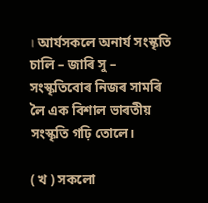। আর্যসকলে অনার্য সংস্কৃতি চালি – জাৰি সু – সংস্কৃতিবোৰ নিজৰ সামৰি লৈ এক বিশাল ভাৰতীয় সংস্কৃতি গঢ়ি তোলে।

( খ ) সকলো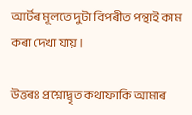আৰ্টৰ মূলতে দুটা বিপৰীত পন্থাই কাম কৰা দেখা যায় ।

উত্তৰঃ প্রশ্নোদ্বৃত কথাফাকি আমাৰ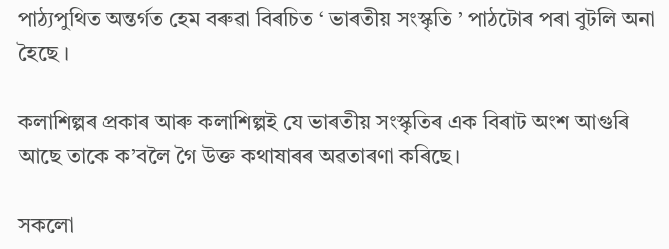পাঠ্যপুথিত অন্তৰ্গত হেম বৰুৱা বিৰচিত ‘ ভাৰতীয় সংস্কৃতি ’ পাঠটোৰ পৰা বুটলি অনা হৈছে ।

কলাশিল্পৰ প্ৰকাৰ আৰু কলাশিল্পই যে ভাৰতীয় সংস্কৃতিৰ এক বিৰাট অংশ আগুৰি আছে তাকে ক’বলৈ গৈ উক্ত কথাষাৰৰ অৱতাৰণা কৰিছে।

সকলো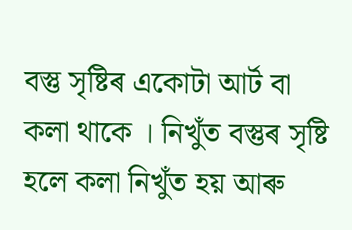বস্তু সৃষ্টিৰ একোটা আর্ট বা কলা থাকে । নিখুঁত বস্তুৰ সৃষ্টি হলে কলা নিখুঁত হয় আৰু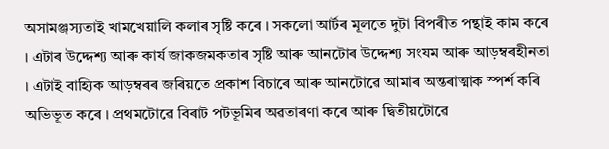অসামঞ্জস্যতাই খামখেয়ালি কলাৰ সৃষ্টি কৰে । সকলো আৰ্টৰ মূলতে দুটা বিপৰীত পন্থাই কাম কৰে । এটাৰ উদ্দেশ্য আৰু কার্য জাকজমকতাৰ সৃষ্টি আৰু আনটোৰ উদ্দেশ্য সংযম আৰু আড়ম্বৰহীনতা । এটাই বাহ্যিক আড়ম্বৰৰ জৰিয়তে প্রকাশ বিচাৰে আৰু আনটোৱে আমাৰ অন্তৰাত্মাক স্পৰ্শ কৰি অভিভূত কৰে । প্ৰথমটোৱে বিৰাট পটভূমিৰ অৱতাৰণা কৰে আৰু দ্বিতীয়টোৱে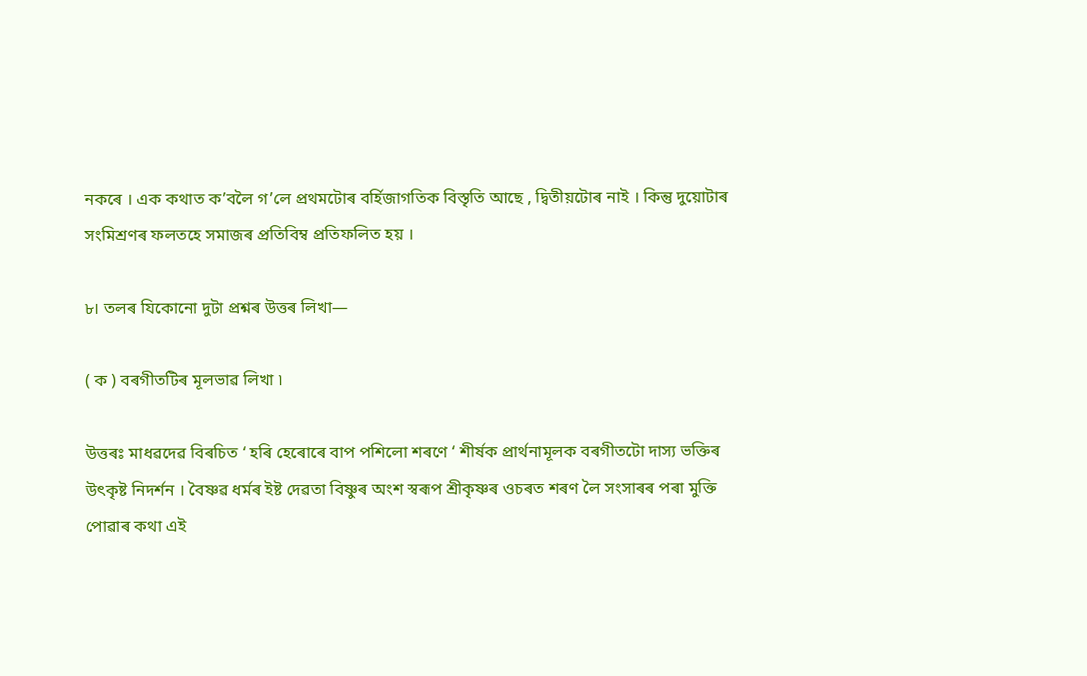নকৰে । এক কথাত ক’বলৈ গ’লে প্ৰথমটোৰ বৰ্হিজাগতিক বিস্তৃতি আছে , দ্বিতীয়টোৰ নাই । কিন্তু দুয়োটাৰ সংমিশ্ৰণৰ ফলতহে সমাজৰ প্রতিবিম্ব প্রতিফলিত হয় ।

৮। তলৰ যিকোনো দুটা প্ৰশ্নৰ উত্তৰ লিখা—

( ক ) বৰগীতটিৰ মূলভাৱ লিখা ৷

উত্তৰঃ মাধৱদেৱ বিৰচিত ‘ হৰি হেৰোৰে বাপ পশিলো শৰণে ‘ শীর্ষক প্রার্থনামূলক বৰগীতটো দাস্য ভক্তিৰ উৎকৃষ্ট নিদর্শন । বৈষ্ণৱ ধৰ্মৰ ইষ্ট দেৱতা বিষ্ণুৰ অংশ স্বৰূপ শ্ৰীকৃষ্ণৰ ওচৰত শৰণ লৈ সংসাৰৰ পৰা মুক্তি পোৱাৰ কথা এই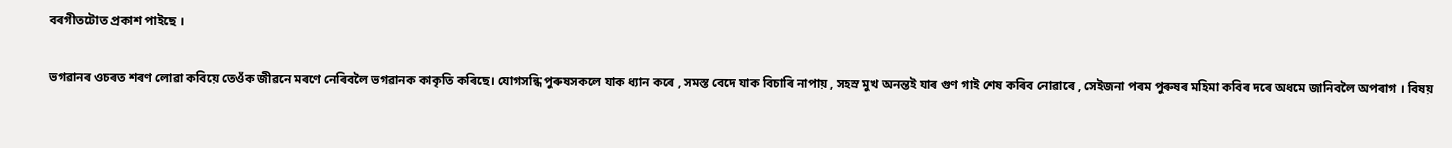বৰগীতটোত প্ৰকাশ পাইছে ।

ভগৱানৰ ওচৰত শৰণ লোৱা কবিয়ে তেওঁক জীৱনে মৰণে নেৰিবলৈ ভগৱানক কাকৃতি কৰিছে। যোগসন্ধি পুৰুষসকলে যাক ধ্যান কৰে , সমস্ত বেদে যাক বিচাৰি নাপায় , সহস্ৰ মুখ অনন্তই যাৰ গুণ গাই শেষ কৰিব নোৱাৰে , সেইজনা পৰম পুৰুষৰ মহিমা কবিৰ দৰে অধমে জানিবলৈ অপৰাগ । বিষয়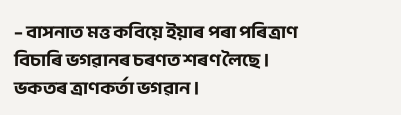– বাসনাত মত্ত কবিয়ে ইয়াৰ পৰা পৰিত্ৰাণ বিচাৰি ভগৱানৰ চৰণত শৰণ লৈছে । ভকতৰ ত্ৰাণকৰ্তা ভগৱান ।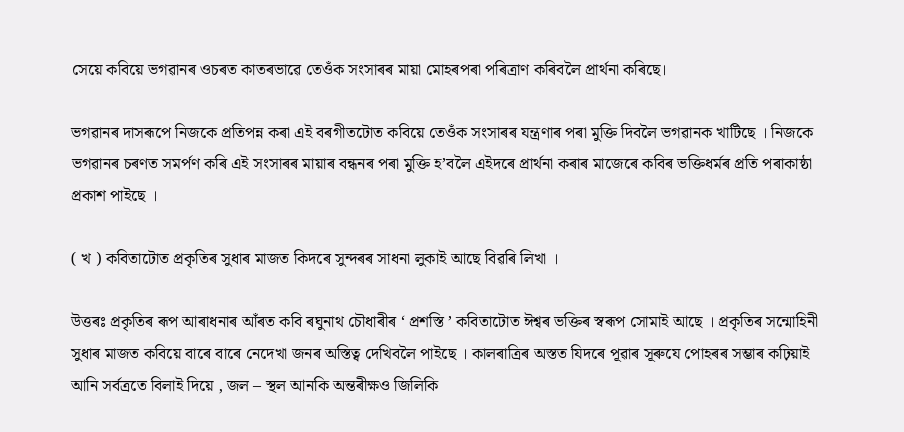সেয়ে কবিয়ে ভগৱানৰ ওচৰত কাতৰভাৱে তেওঁক সংসাৰৰ মায়া মোহৰপৰা পৰিত্ৰাণ কৰিবলৈ প্ৰাৰ্থনা কৰিছে।

ভগৱানৰ দাসৰূপে নিজকে প্রতিপন্ন কৰা এই বৰগীতটোত কবিয়ে তেওঁক সংসাৰৰ যন্ত্ৰণাৰ পৰা মুক্তি দিবলৈ ভগৱানক খাটিছে । নিজকে ভগৱানৰ চৰণত সমৰ্পণ কৰি এই সংসাৰৰ মায়াৰ বন্ধনৰ পৰা মুক্তি হ’বলৈ এইদৰে প্ৰাৰ্থনা কৰাৰ মাজেৰে কবিৰ ভক্তিধৰ্মৰ প্ৰতি পৰাকাষ্ঠা প্রকাশ পাইছে ।

( খ ) কবিতাটোত প্ৰকৃতিৰ সুধাৰ মাজত কিদৰে সুন্দৰৰ সাধনা লুকাই আছে বিৱৰি লিখা ।

উত্তৰঃ প্ৰকৃতিৰ ৰূপ আৰাধনাৰ আঁৰত কবি ৰঘুনাথ চৌধাৰীৰ ‘ প্রশস্তি ’ কবিতাটোত ঈশ্বৰ ভক্তিৰ স্বৰূপ সোমাই আছে । প্রকৃতিৰ সন্মোহিনী সুধাৰ মাজত কবিয়ে বাৰে বাৰে নেদেখা জনৰ অস্তিত্ব দেখিবলৈ পাইছে । কালৰাত্ৰিৰ অস্তত যিদৰে পূৱাৰ সূৰুযে পোহৰৰ সম্ভাৰ কঢ়িয়াই আনি সর্বত্রতে বিলাই দিয়ে , জল – স্থল আনকি অন্তৰীক্ষও জিলিকি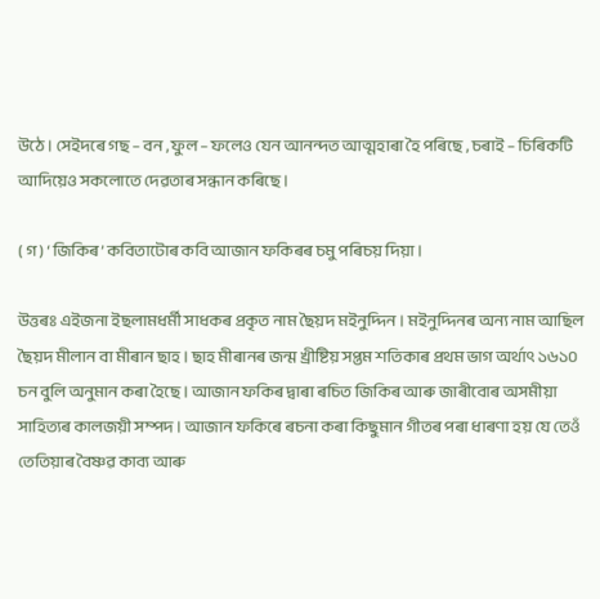উঠে । সেইদৰে গছ – বন , ফুল – ফলেও যেন আনন্দত আত্মহাৰা হৈ পৰিছে , চৰাই – চিৰিকটি আদিয়েও সকলোতে দেৱতাৰ সন্ধান কৰিছে ।

( গ ) ‘ জিকিৰ ’ কবিতাটোৰ কবি আজান ফকিৰৰ চমু পৰিচয় দিয়া ।

উত্তৰঃ এইজনা ইছলামধর্মী সাধকৰ প্রকৃত নাম ছৈয়দ মইনুদ্দিন । মইনুদ্দিনৰ অন্য নাম আছিল ছৈয়দ মীলান বা মীৰান ছাহ । ছাহ মীৰানৰ জন্ম খ্ৰীষ্টিয় সপ্তম শতিকাৰ প্রথম ভাগ অর্থাৎ ১৬১০ চন বুলি অনুমান কৰা হৈছে । আজান ফকিৰ দ্বাৰা ৰচিত জিকিৰ আৰু জাৰীবোৰ অসমীয়া সাহিত্যৰ কালজয়ী সম্পদ । আজান ফকিৰে ৰচনা কৰা কিছুমান গীতৰ পৰা ধাৰণা হয় যে তেওঁ তেতিয়াৰ বৈষ্ণৱ কাব্য আৰু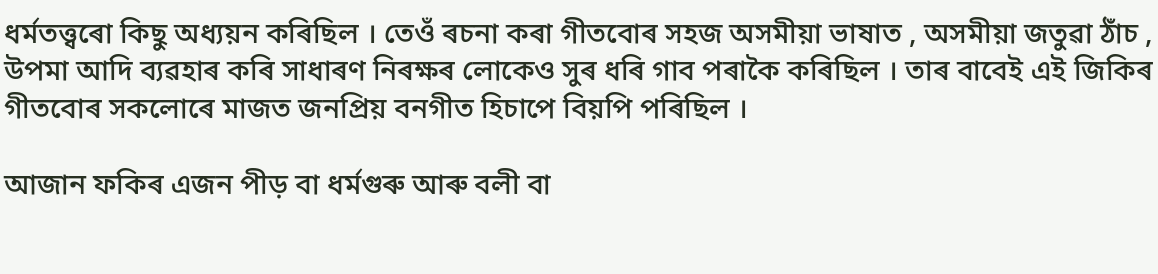ধৰ্মতত্ত্বৰো কিছু অধ্যয়ন কৰিছিল । তেওঁ ৰচনা কৰা গীতবোৰ সহজ অসমীয়া ভাষাত , অসমীয়া জতুৱা ঠাঁচ , উপমা আদি ব্যৱহাৰ কৰি সাধাৰণ নিৰক্ষৰ লোকেও সুৰ ধৰি গাব পৰাকৈ কৰিছিল । তাৰ বাবেই এই জিকিৰ গীতবোৰ সকলোৰে মাজত জনপ্রিয় বনগীত হিচাপে বিয়পি পৰিছিল ।

আজান ফকিৰ এজন পীড় বা ধৰ্মগুৰু আৰু বলী বা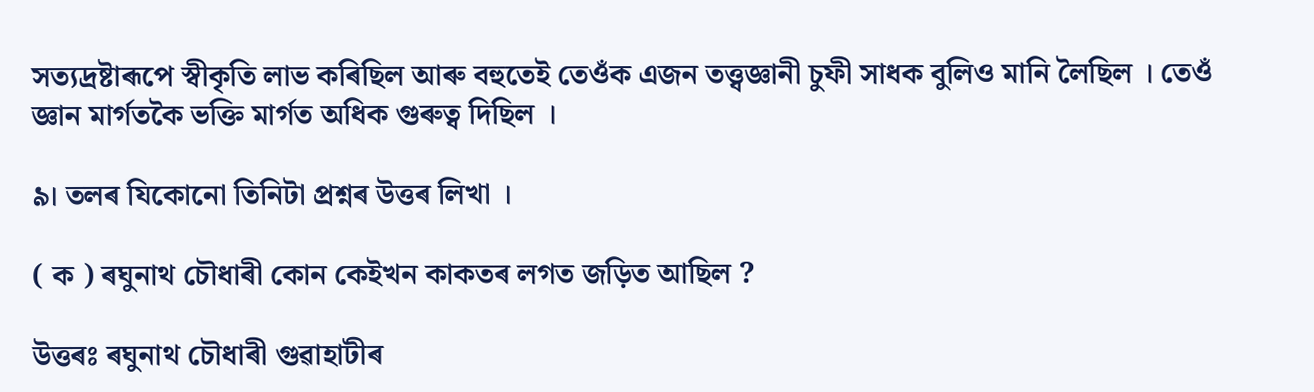সত্যদ্ৰষ্টাৰূপে স্বীকৃতি লাভ কৰিছিল আৰু বহুতেই তেওঁক এজন তত্ত্বজ্ঞানী চুফী সাধক বুলিও মানি লৈছিল । তেওঁ জ্ঞান মাৰ্গতকৈ ভক্তি মাৰ্গত অধিক গুৰুত্ব দিছিল ।

৯। তলৰ যিকোনো তিনিটা প্ৰশ্নৰ উত্তৰ লিখা ।

( ক ) ৰঘুনাথ চৌধাৰী কোন কেইখন কাকতৰ লগত জড়িত আছিল ?

উত্তৰঃ ৰঘুনাথ চৌধাৰী গুৱাহাটীৰ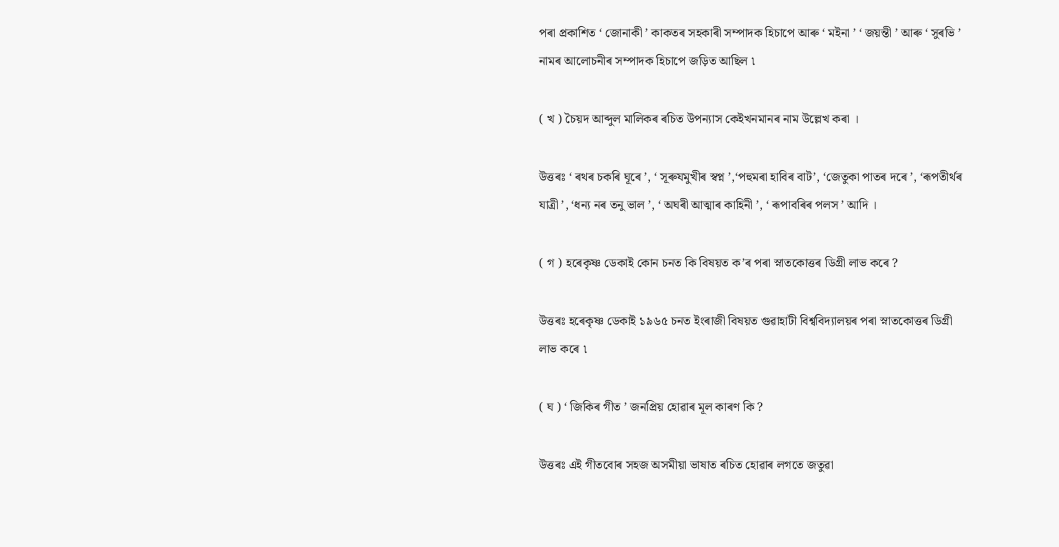পৰা প্ৰকাশিত ‘ জোনাকী ’ কাকতৰ সহকাৰী সম্পাদক হিচাপে আৰু ‘ মইনা ’ ‘ জয়ন্তী ’ আৰু ‘ সুৰভি ’ নামৰ আলোচনীৰ সম্পাদক হিচাপে জড়িত আছিল ৷

( খ ) চৈয়দ আব্দুল মালিকৰ ৰচিত উপন্যাস কেইখনমানৰ নাম উল্লেখ কৰা ।

উত্তৰঃ ‘ ৰথৰ চকৰি ঘূৰে ’, ‘ সূৰুযমুখীৰ স্বপ্ন ’,‘পহুমৰা হাবিৰ বাট’, ‘জেতুকা পাতৰ দৰে ’, ‘ৰূপতীৰ্থৰ যাত্ৰী ’, ‘ধন্য নৰ তনু ভাল ’, ‘ অঘৰী আত্মাৰ কাহিনী ’, ‘ ৰূপাবৰিৰ পলস ’ আদি ।

( গ ) হৰেকৃষ্ণ ডেকাই কোন চনত কি বিষয়ত ক’ৰ পৰা স্নাতকোত্তৰ ডিগ্রী লাভ কৰে ?

উত্তৰঃ হৰেকৃষ্ণ ডেকাই ১৯৬৫ চনত ইংৰাজী বিষয়ত গুৱাহাটী বিশ্ববিদ্যালয়ৰ পৰা স্নাতকোত্তৰ ডিগ্রী লাভ কৰে ৷

( ঘ ) ‘ জিকিৰ গীত ’ জনপ্ৰিয় হোৱাৰ মূল কাৰণ কি ?

উত্তৰঃ এই গীতবোৰ সহজ অসমীয়া ভাষাত ৰচিত হোৱাৰ লগতে জতুৱা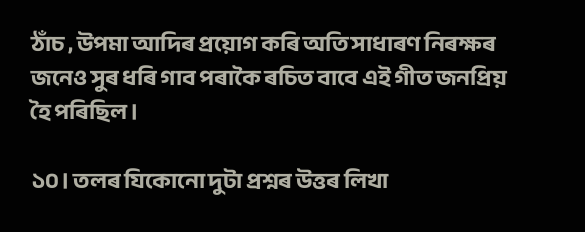ঠাঁচ , উপমা আদিৰ প্ৰয়োগ কৰি অতি সাধাৰণ নিৰক্ষৰ জনেও সুৰ ধৰি গাব পৰাকৈ ৰচিত বাবে এই গীত জনপ্রিয় হৈ পৰিছিল।

১০। তলৰ যিকোনো দুটা প্ৰশ্নৰ উত্তৰ লিখা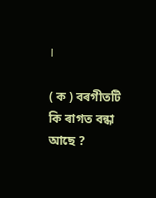।

( ক ) বৰগীতটি কি ৰাগত বন্ধা আছে ?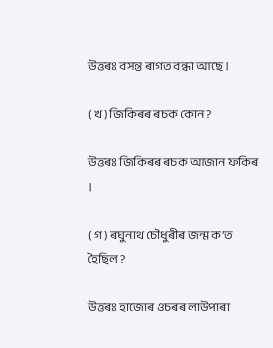উত্তৰঃ বসন্ত ৰাগত বন্ধা আছে ।

( খ ) জিকিৰৰ ৰচক কোন ?

উত্তৰঃ জিকিৰৰ ৰচক আজান ফকিৰ ।

( গ ) ৰঘুনাথ চৌধুৰীৰ জন্ম ক’ত হৈছিল ?

উত্তৰঃ হাজোৰ ওচৰৰ লাউপাৰা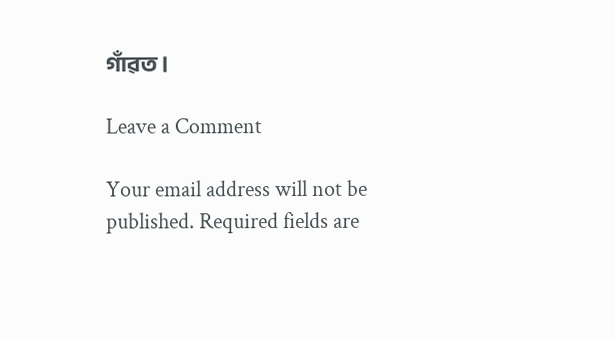গাঁৱত ।

Leave a Comment

Your email address will not be published. Required fields are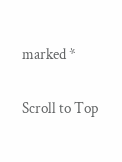marked *

Scroll to Top